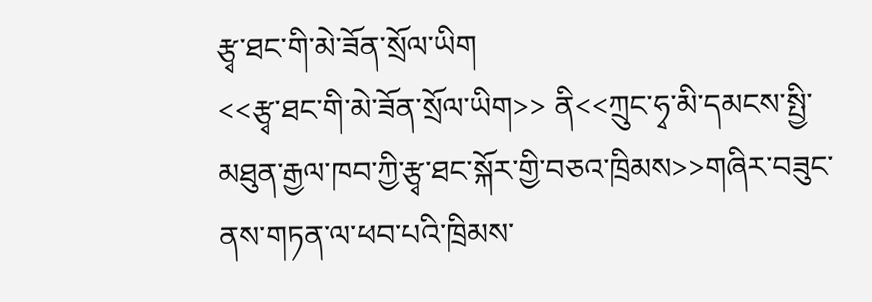རྩྭ་ཐང་གི་མེ་ཟོན་སྲོལ་ཡིག
<<རྩྭ་ཐང་གི་མེ་ཟོན་སྲོལ་ཡིག>> ནི<<ཀྲུང་ཧྭ་མི་དམངས་སྤྱི་མཐུན་རྒྱལ་ཁབ་ཀྱི་རྩྭ་ཐང་སྐོར་གྱི་བཅའ་ཁྲིམས>>གཞིར་བཟུང་ནས་གཏན་ལ་ཕབ་པའི་ཁྲིམས་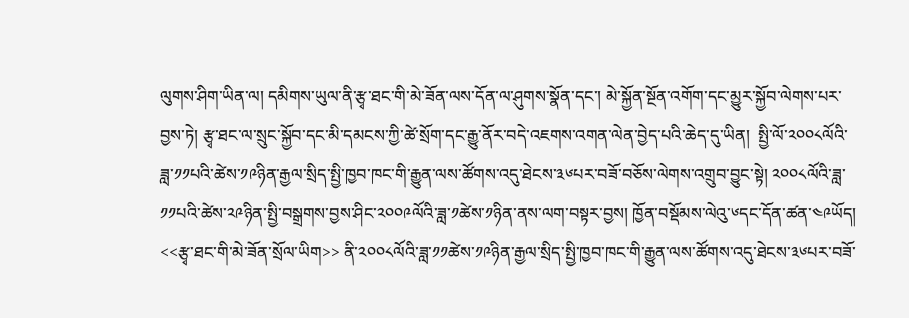ལུགས་ཤིག་ཡིན་ལ། དམིགས་ཡུལ་ནི་རྩྭ་ཐང་གི་མེ་ཟོན་ལས་དོན་ལ་ཤུགས་སྣོན་དང་། མེ་སྐྱོན་སྔོན་འགོག་དང་མྱུར་སྐྱོབ་ལེགས་པར་བྱས་ཏེ། རྩྭ་ཐང་ལ་སྲུང་སྐྱོབ་དང་མི་དམངས་ཀྱི་ཚེ་སྲོག་དང་རྒྱུ་ནོར་བདེ་འཇགས་འགན་ལེན་བྱེད་པའི་ཆེད་དུ་ཡིན།  སྤྱི་ལོ་༢༠༠༨ལོའི་ཟླ་༡༡པའི་ཚེས་༡༩ཉིན་རྒྱལ་སྲིད་སྤྱི་ཁྱབ་ཁང་གི་རྒྱུན་ལས་ཚོགས་འདུ་ཐེངས་༣༦པར་བཟོ་བཅོས་ལེགས་འགྲུབ་བྱུང་སྟེ། ༢༠༠༨ལོའི་ཟླ་༡༡པའི་ཚེས་༢༩ཉིན་སྤྱི་བསྒྲགས་བྱས་ཤིང་༢༠༠༩ལོའི་ཟླ་༡ཚེས་༡ཉིན་ནས་ལག་བསྟར་བྱས། ཁྱོན་བསྡོམས་ལེའུ་༦དང་དོན་ཚན་༤༩ཡོད།
<<རྩྭ་ཐང་གི་མེ་ཟོན་སྲོལ་ཡིག>> ནི་༢༠༠༨ལོའི་ཟླ་༡༡ཚེས་༡༩ཉིན་རྒྱལ་སྲིད་སྤྱི་ཁྱབ་ཁང་གི་རྒྱུན་ལས་ཚོགས་འདུ་ཐེངས་༣༦པར་བཟོ་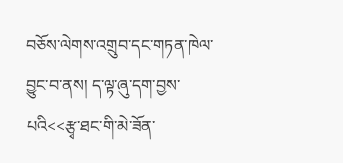བཅོས་ལེགས་འགྲུབ་དང་གཏན་ཁེལ་བྱུང་བ་ནས། ད་ལྟ་ཞུ་དག་བྱས་པའི<<རྩྭ་ཐང་གི་མེ་ཟོན་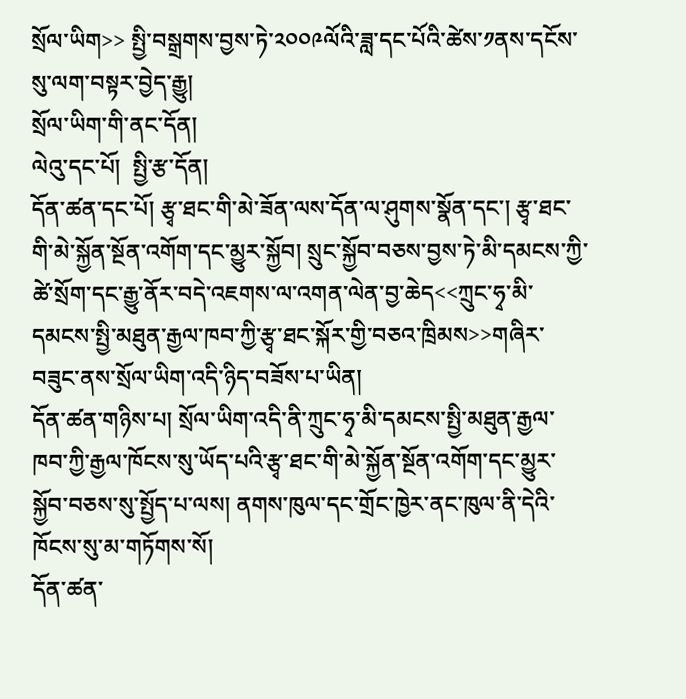སྲོལ་ཡིག>> སྤྱི་བསྒྲགས་བྱས་ཏེ་༢༠༠༩ལོའི་ཟླ་དང་པོའི་ཚེས་༡ནས་དངོས་སུ་ལག་བསྟར་བྱེད་རྒྱུ།
སྲོལ་ཡིག་གི་ནང་དོན།
ལེའུ་དང་པོ།  སྤྱི་རྩ་དོན།
དོན་ཚན་དང་པོ། རྩྭ་ཐང་གི་མེ་ཟོན་ལས་དོན་ལ་ཤུགས་སྣོན་དང་། རྩྭ་ཐང་གི་མེ་སྐྱོན་སྔོན་འགོག་དང་མྱུར་སྐྱོབ། སྲུང་སྐྱོབ་བཅས་བྱས་ཏེ་མི་དམངས་ཀྱི་ཚེ་སྲོག་དང་རྒྱུ་ནོར་བདེ་འཇགས་ལ་འགན་ལེན་བྱ་ཆེད<<ཀྲུང་ཧྭ་མི་དམངས་སྤྱི་མཐུན་རྒྱལ་ཁབ་ཀྱི་རྩྭ་ཐང་སྐོར་གྱི་བཅའ་ཁྲིམས>>གཞིར་བཟུང་ནས་སྲོལ་ཡིག་འདི་ཉིད་བཟོས་པ་ཡིན།
དོན་ཚན་གཉིས་པ། སྲོལ་ཡིག་འདི་ནི་ཀྲུང་ཧྭ་མི་དམངས་སྤྱི་མཐུན་རྒྱལ་ཁབ་ཀྱི་རྒྱལ་ཁོངས་སུ་ཡོད་པའི་རྩྭ་ཐང་གི་མེ་སྐྱོན་སྔོན་འགོག་དང་མྱུར་སྐྱོབ་བཅས་སུ་སྤྱོད་པ་ལས། ནགས་ཁུལ་དང་གྲོང་ཁྱེར་ནང་ཁུལ་ནི་དེའི་ཁོངས་སུ་མ་གཏོགས་སོ།
དོན་ཚན་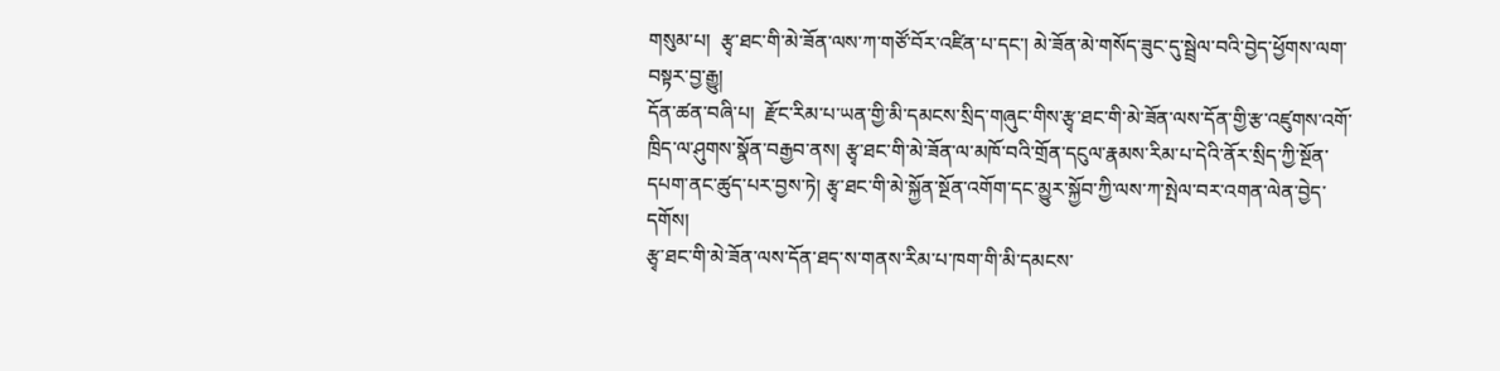གསུམ་པ།  རྩྭ་ཐང་གི་མེ་ཟོན་ལས་ཀ་གཙོ་བོར་འཛིན་པ་དང་། མེ་ཟོན་མེ་གསོད་ཟུང་དུ་སྦྲེལ་བའི་བྱེད་ཕྱོགས་ལག་བསྟར་བྱ་རྒྱུ།
དོན་ཚན་བཞི་པ།  རྫོང་རིམ་པ་ཡན་གྱི་མི་དམངས་སྲིད་གཞུང་གིས་རྩྭ་ཐང་གི་མེ་ཟོན་ལས་དོན་གྱི་རྩ་འཛུགས་འགོ་ཁྲིད་ལ་ཤུགས་སྣོན་བརྒྱབ་ནས། རྩྭ་ཐང་གི་མེ་ཟོན་ལ་མཁོ་བའི་གྲོན་དངུལ་རྣམས་རིམ་པ་དེའི་ནོར་སྲིད་ཀྱི་སྔོན་དཔག་ནང་ཚུད་པར་བྱས་ཏེ། རྩྭ་ཐང་གི་མེ་སྐྱོན་སྔོན་འགོག་དང་མྱུར་སྐྱོབ་ཀྱི་ལས་ཀ་སྤེལ་བར་འགན་ལེན་བྱེད་དགོས།
རྩྭ་ཐང་གི་མེ་ཟོན་ལས་དོན་ཐད་ས་གནས་རིམ་པ་ཁག་གི་མི་དམངས་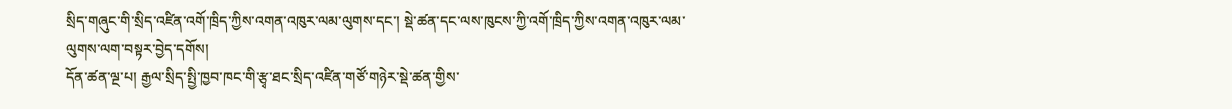སྲིད་གཞུང་གི་སྲིད་འཛིན་འགོ་ཁྲིད་ཀྱིས་འགན་འཁུར་ལམ་ལུགས་དང་། སྡེ་ཚན་དང་ལས་ཁུངས་ཀྱི་འགོ་ཁྲིད་ཀྱིས་འགན་འཁུར་ལམ་ལུགས་ལག་བསྟར་བྱེད་དགོས།
དོན་ཚན་ལྔ་པ། རྒྱལ་སྲིད་སྤྱི་ཁྱབ་ཁང་གི་རྩྭ་ཐང་སྲིད་འཛིན་གཙོ་གཉེར་སྡེ་ཚན་གྱིས་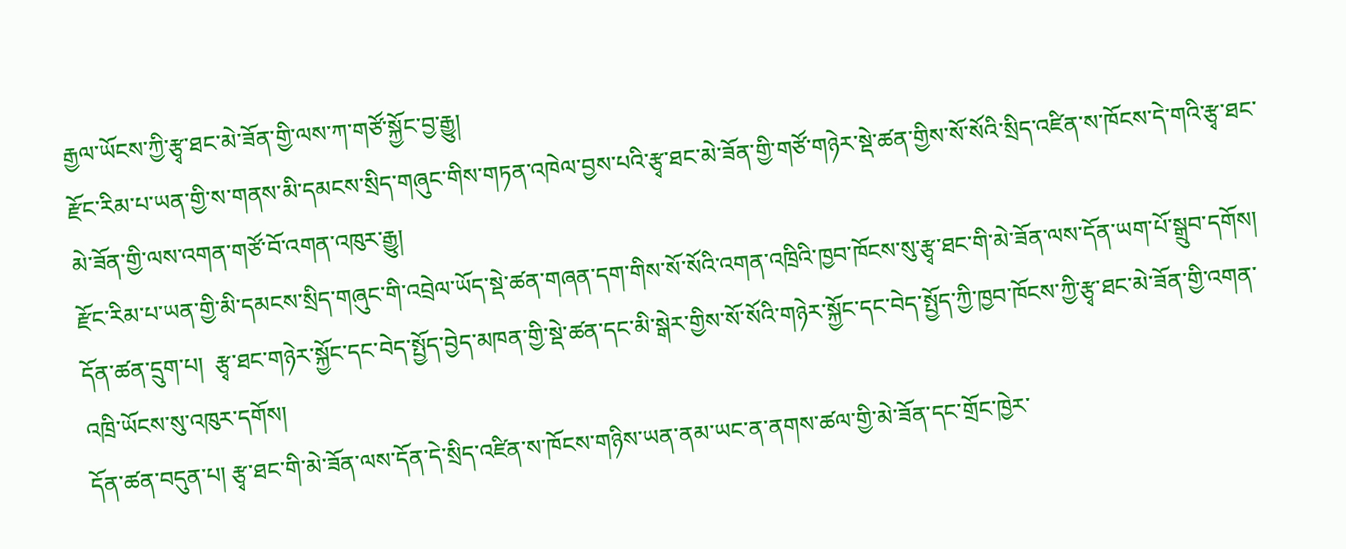རྒྱལ་ཡོངས་ཀྱི་རྩྭ་ཐང་མེ་ཟོན་གྱི་ལས་ཀ་གཙོ་སྐྱོང་བྱ་རྒྱུ།
རྫོང་རིམ་པ་ཡན་གྱི་ས་གནས་མི་དམངས་སྲིད་གཞུང་གིས་གཏན་འཁེལ་བྱས་པའི་རྩྭ་ཐང་མེ་ཟོན་གྱི་གཙོ་གཉེར་སྡེ་ཚན་གྱིས་སོ་སོའི་སྲིད་འཛིན་ས་ཁོངས་དེ་གའི་རྩྭ་ཐང་མེ་ཟོན་གྱི་ལས་འགན་གཙོ་བོ་འགན་འཁུར་རྒྱུ།
རྫོང་རིམ་པ་ཡན་གྱི་མི་དམངས་སྲིད་གཞུང་གི་འབྲེལ་ཡོད་སྡེ་ཚན་གཞན་དག་གིས་སོ་སོའི་འགན་འཁྲིའི་ཁྱབ་ཁོངས་སུ་རྩྭ་ཐང་གི་མེ་ཟོན་ལས་དོན་ཡག་པོ་སྒྲུབ་དགོས།
དོན་ཚན་དྲུག་པ།  རྩྭ་ཐང་གཉེར་སྐྱོང་དང་བེད་སྤྱོད་བྱེད་མཁན་གྱི་སྡེ་ཚན་དང་མི་སྒེར་གྱིས་སོ་སོའི་གཉེར་སྐྱོང་དང་བེད་སྤྱོད་ཀྱི་ཁྱབ་ཁོངས་ཀྱི་རྩྭ་ཐང་མེ་ཟོན་གྱི་འགན་འཁྲི་ཡོངས་སུ་འཁུར་དགོས།
དོན་ཚན་བདུན་པ། རྩྭ་ཐང་གི་མེ་ཟོན་ལས་དོན་དེ་སྲིད་འཛིན་ས་ཁོངས་གཉིས་ཡན་ནམ་ཡང་ན་ནགས་ཚལ་གྱི་མེ་ཟོན་དང་གྲོང་ཁྱེར་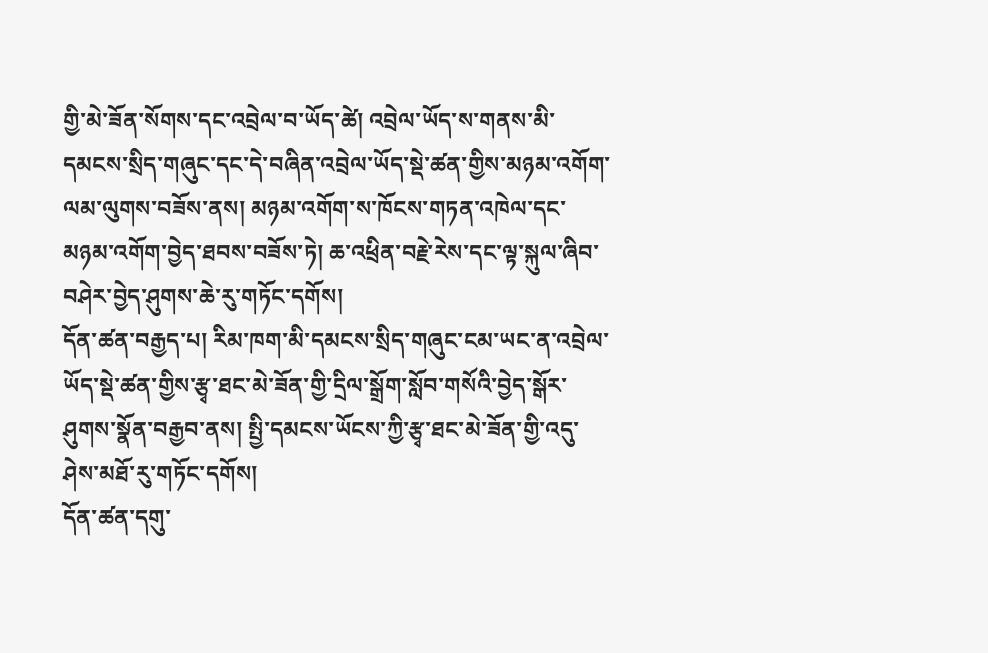གྱི་མེ་ཟོན་སོགས་དང་འབྲེལ་བ་ཡོད་ཚེ། འབྲེལ་ཡོད་ས་གནས་མི་དམངས་སྲིད་གཞུང་དང་དེ་བཞིན་འབྲེལ་ཡོད་སྡེ་ཚན་གྱིས་མཉམ་འགོག་ལམ་ལུགས་བཟོས་ནས། མཉམ་འགོག་ས་ཁོངས་གཏན་འཁེལ་དང་མཉམ་འགོག་བྱེད་ཐབས་བཟོས་ཏེ། ཆ་འཕྲིན་བརྗེ་རེས་དང་ལྟ་སྐུལ་ཞིབ་བཤེར་བྱེད་ཤུགས་ཆེ་རུ་གཏོང་དགོས།
དོན་ཚན་བརྒྱད་པ། རིམ་ཁག་མི་དམངས་སྲིད་གཞུང་ངམ་ཡང་ན་འབྲེལ་ཡོད་སྡེ་ཚན་གྱིས་རྩྭ་ཐང་མེ་ཟོན་གྱི་དྲིལ་སྒྲོག་སློབ་གསོའི་བྱེད་སྒོར་ཤུགས་སྣོན་བརྒྱབ་ནས། སྤྱི་དམངས་ཡོངས་ཀྱི་རྩྭ་ཐང་མེ་ཟོན་གྱི་འདུ་ཤེས་མཐོ་རུ་གཏོང་དགོས།
དོན་ཚན་དགུ་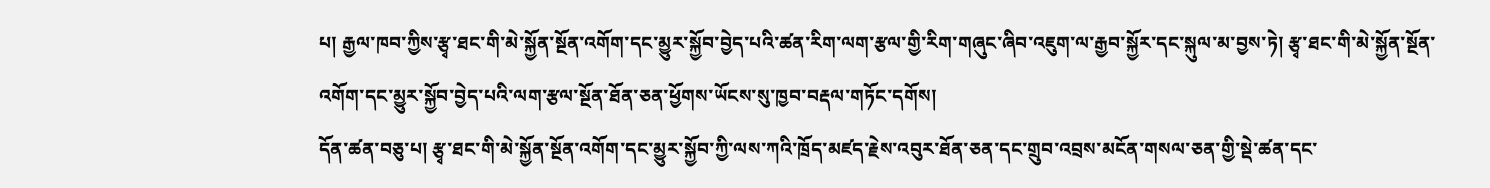པ། རྒྱལ་ཁབ་ཀྱིས་རྩྭ་ཐང་གི་མེ་སྐྱོན་སྔོན་འགོག་དང་མྱུར་སྐྱོབ་བྱེད་པའི་ཚན་རིག་ལག་རྩལ་གྱི་རིག་གཞུང་ཞིབ་འཇུག་ལ་རྒྱབ་སྐྱོར་དང་སྐུལ་མ་བྱས་ཏེ། རྩྭ་ཐང་གི་མེ་སྐྱོན་སྔོན་འགོག་དང་མྱུར་སྐྱོབ་བྱེད་པའི་ལག་རྩལ་སྔོན་ཐོན་ཅན་ཕྱོགས་ཡོངས་སུ་ཁྱབ་བརྡལ་གཏོང་དགོས།
དོན་ཚན་བཅུ་པ། རྩྭ་ཐང་གི་མེ་སྐྱོན་སྔོན་འགོག་དང་མྱུར་སྐྱོབ་ཀྱི་ལས་ཀའི་ཁྲོད་མཛད་རྗེས་འབུར་ཐོན་ཅན་དང་གྲུབ་འབྲས་མངོན་གསལ་ཅན་གྱི་སྡེ་ཚན་དང་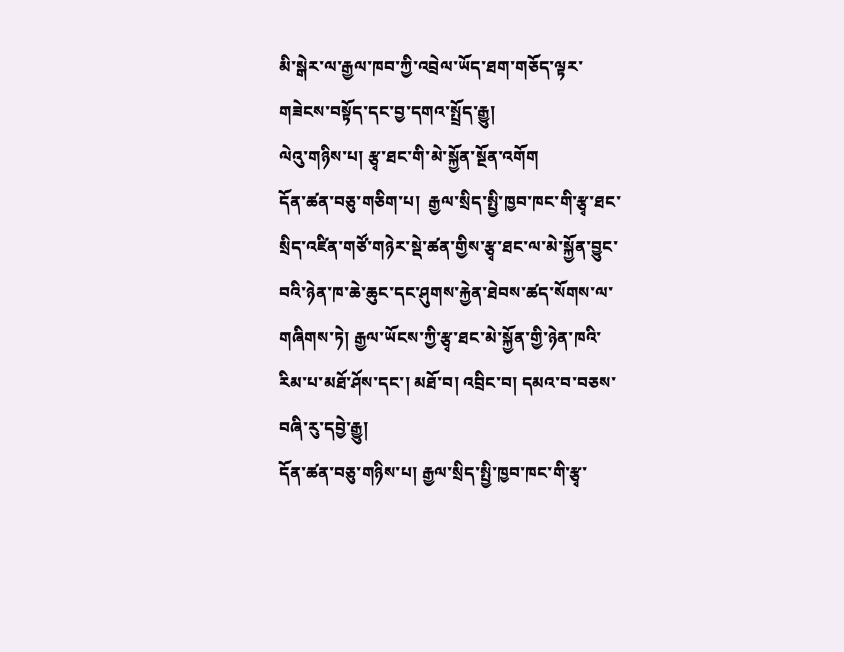མི་སྒེར་ལ་རྒྱལ་ཁབ་ཀྱི་འབྲེལ་ཡོད་ཐག་གཅོད་ལྟར་གཟེངས་བསྟོད་དང་བྱ་དགའ་སྤྲོད་རྒྱུ།
ལེའུ་གཉིས་པ། རྩྭ་ཐང་གི་མེ་སྐྱོན་སྔོན་འགོག
དོན་ཚན་བཅུ་གཅིག་པ།  རྒྱལ་སྲིད་སྤྱི་ཁྱབ་ཁང་གི་རྩྭ་ཐང་སྲིད་འཛིན་གཙོ་གཉེར་སྡེ་ཚན་གྱིས་རྩྭ་ཐང་ལ་མེ་སྐྱོན་བྱུང་བའི་ཉེན་ཁ་ཆེ་ཆུང་དང་ཤུགས་རྐྱེན་ཐེབས་ཚད་སོགས་ལ་གཞིགས་ཏེ། རྒྱལ་ཡོངས་ཀྱི་རྩྭ་ཐང་མེ་སྐྱོན་གྱི་ཉེན་ཁའི་རིམ་པ་མཐོ་ཤོས་དང་། མཐོ་བ། འབྲིང་བ། དམའ་བ་བཅས་བཞི་རུ་དབྱེ་རྒྱུ།
དོན་ཚན་བཅུ་གཉིས་པ། རྒྱལ་སྲིད་སྤྱི་ཁྱབ་ཁང་གི་རྩྭ་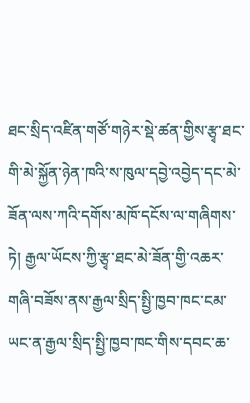ཐང་སྲིད་འཛིན་གཙོ་གཉེར་སྡེ་ཚན་གྱིས་རྩྭ་ཐང་གི་མེ་སྐྱོན་ཉེན་ཁའི་ས་ཁུལ་དབྱེ་འབྱེད་དང་མེ་ཟོན་ལས་ཀའི་དགོས་མཁོ་དངོས་ལ་གཞིགས་ཏེ། རྒྱལ་ཡོངས་ཀྱི་རྩྭ་ཐང་མེ་ཟོན་གྱི་འཆར་གཞི་བཟོས་ནས་རྒྱལ་སྲིད་སྤྱི་ཁྱབ་ཁང་ངམ་ཡང་ན་རྒྱལ་སྲིད་སྤྱི་ཁྱབ་ཁང་གིས་དབང་ཆ་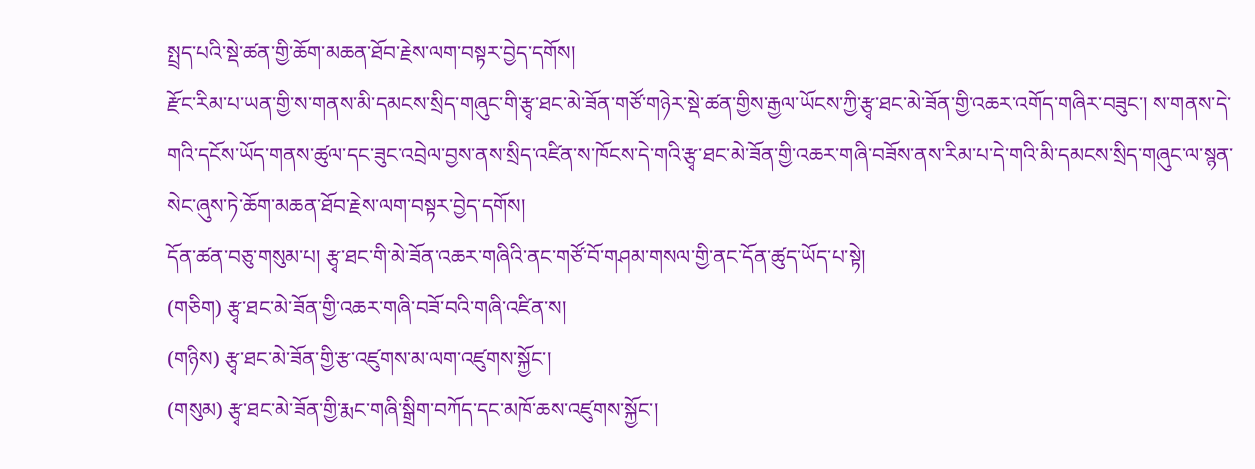སྤྲད་པའི་སྡེ་ཚན་གྱི་ཆོག་མཆན་ཐོབ་རྗེས་ལག་བསྟར་བྱེད་དགོས།
རྫོང་རིམ་པ་ཡན་གྱི་ས་གནས་མི་དམངས་སྲིད་གཞུང་གི་རྩྭ་ཐང་མེ་ཟོན་གཙོ་གཉེར་སྡེ་ཚན་གྱིས་རྒྱལ་ཡོངས་ཀྱི་རྩྭ་ཐང་མེ་ཟོན་གྱི་འཆར་འགོད་གཞིར་བཟུང་། ས་གནས་དེ་གའི་དངོས་ཡོད་གནས་ཚུལ་དང་ཟུང་འབྲེལ་བྱས་ནས་སྲིད་འཛིན་ས་ཁོངས་དེ་གའི་རྩྭ་ཐང་མེ་ཟོན་གྱི་འཆར་གཞི་བཟོས་ནས་རིམ་པ་དེ་གའི་མི་དམངས་སྲིད་གཞུང་ལ་སྙན་སེང་ཞུས་ཏེ་ཆོག་མཆན་ཐོབ་རྗེས་ལག་བསྟར་བྱེད་དགོས།
དོན་ཚན་བཅུ་གསུམ་པ། རྩྭ་ཐང་གི་མེ་ཟོན་འཆར་གཞིའི་ནང་གཙོ་བོ་གཤམ་གསལ་གྱི་ནང་དོན་ཚུད་ཡོད་པ་སྟེ།
(གཅིག) རྩྭ་ཐང་མེ་ཟོན་གྱི་འཆར་གཞི་བཟོ་བའི་གཞི་འཛིན་ས།
(གཉིས) རྩྭ་ཐང་མེ་ཟོན་གྱི་རྩ་འཛུགས་མ་ལག་འཛུགས་སྐྱོང་།
(གསུམ) རྩྭ་ཐང་མེ་ཟོན་གྱི་རྨང་གཞི་སྒྲིག་བཀོད་དང་མཁོ་ཆས་འཛུགས་སྐྱོང་།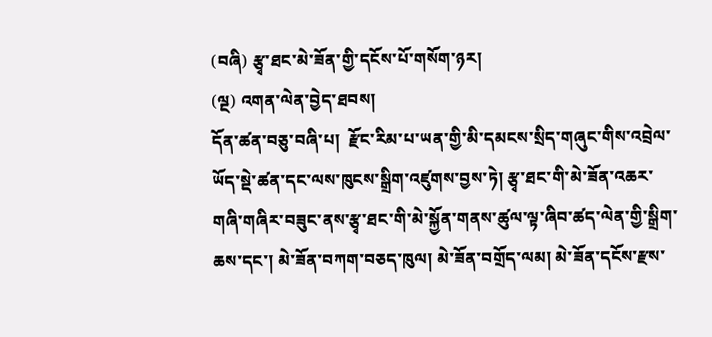(བཞི) རྩྭ་ཐང་མེ་ཟོན་གྱི་དངོས་པོ་གསོག་ཉར།
(ལྔ) འགན་ལེན་བྱེད་ཐབས།
དོན་ཚན་བཅུ་བཞི་པ།  རྫོང་རིམ་པ་ཡན་གྱི་མི་དམངས་སྲིད་གཞུང་གིས་འབྲེལ་ཡོད་སྡེ་ཚན་དང་ལས་ཁུངས་སྒྲིག་འཛུགས་བྱས་ཏེ། རྩྭ་ཐང་གི་མེ་ཟོན་འཆར་གཞི་གཞིར་བཟུང་ནས་རྩྭ་ཐང་གི་མེ་སྐྱོན་གནས་ཚུལ་ལྟ་ཞིབ་ཚད་ལེན་གྱི་སྒྲིག་ཆས་དང་། མེ་ཟོན་བཀག་བཅད་ཁུལ། མེ་ཟོན་བགྲོད་ལམ། མེ་ཟོན་དངོས་རྫས་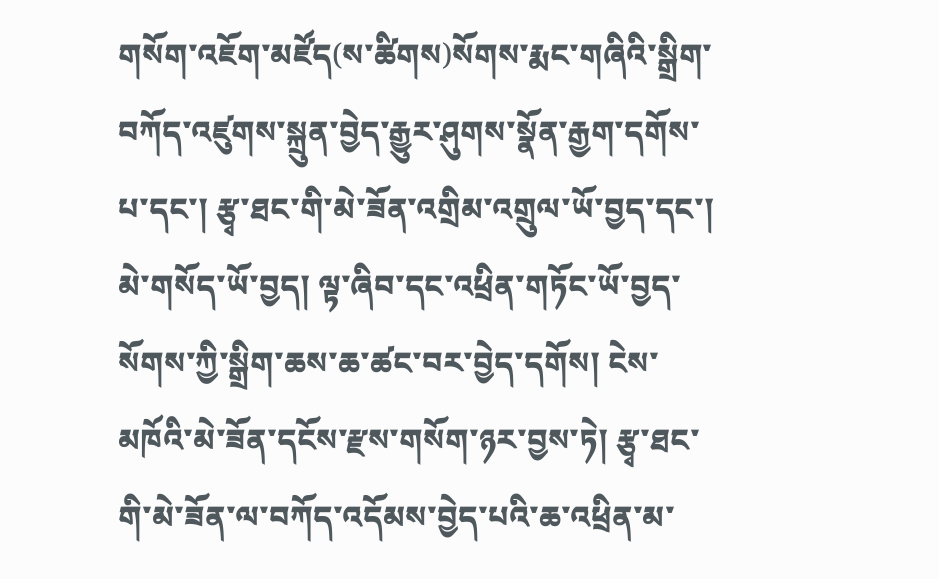གསོག་འཇོག་མཛོད(ས་ཚིགས)སོགས་རྨང་གཞིའི་སྒྲིག་བཀོད་འཛུགས་སྐྲུན་བྱེད་རྒྱུར་ཤུགས་སྣོན་རྒྱག་དགོས་པ་དང་། རྩྭ་ཐང་གི་མེ་ཟོན་འགྲིམ་འགྲུལ་ཡོ་བྱད་དང་། མེ་གསོད་ཡོ་བྱད། ལྟ་ཞིབ་དང་འཕྲིན་གཏོང་ཡོ་བྱད་སོགས་ཀྱི་སྒྲིག་ཆས་ཆ་ཚང་བར་བྱེད་དགོས། ངེས་མཁོའི་མེ་ཟོན་དངོས་རྫས་གསོག་ཉར་བྱས་ཏེ། རྩྭ་ཐང་གི་མེ་ཟོན་ལ་བཀོད་འདོམས་བྱེད་པའི་ཆ་འཕྲིན་མ་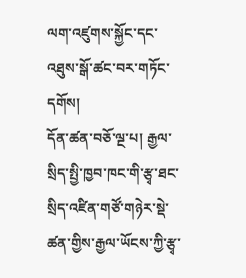ལག་འཛུགས་སྐྱོང་དང་འཐུས་སྒོ་ཚང་བར་གཏོང་དགོས།
དོན་ཚན་བཅོ་ལྔ་པ། རྒྱལ་སྲིད་སྤྱི་ཁྱབ་ཁང་གི་རྩྭ་ཐང་སྲིད་འཛིན་གཙོ་གཉེར་སྡེ་ཚན་གྱིས་རྒྱལ་ཡོངས་ཀྱི་རྩྭ་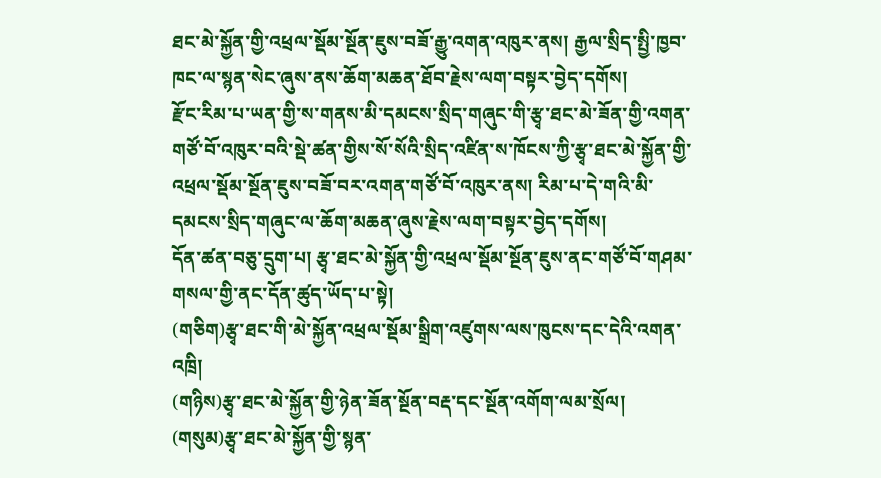ཐང་མེ་སྐྱོན་གྱི་འཕྲལ་སྡོམ་སྔོན་ཇུས་བཟོ་རྒྱུ་འགན་འཁུར་ནས། རྒྱལ་སྲིད་སྤྱི་ཁྱབ་ཁང་ལ་སྙན་སེང་ཞུས་ནས་ཆོག་མཆན་ཐོབ་རྗེས་ལག་བསྟར་བྱེད་དགོས།
རྫོང་རིམ་པ་ཡན་གྱི་ས་གནས་མི་དམངས་སྲིད་གཞུང་གི་རྩྭ་ཐང་མེ་ཟོན་གྱི་འགན་གཙོ་བོ་འཁུར་བའི་སྡེ་ཚན་གྱིས་སོ་སོའི་སྲིད་འཛིན་ས་ཁོངས་ཀྱི་རྩྭ་ཐང་མེ་སྐྱོན་གྱི་འཕྲལ་སྡོམ་སྔོན་ཇུས་བཟོ་བར་འགན་གཙོ་བོ་འཁུར་ནས། རིམ་པ་དེ་གའི་མི་དམངས་སྲིད་གཞུང་ལ་ཆོག་མཆན་ཞུས་རྗེས་ལག་བསྟར་བྱེད་དགོས།
དོན་ཚན་བཅུ་དྲུག་པ། རྩྭ་ཐང་མེ་སྐྱོན་གྱི་འཕྲལ་སྡོམ་སྔོན་ཇུས་ནང་གཙོ་བོ་གཤམ་གསལ་གྱི་ནང་དོན་ཚུད་ཡོད་པ་སྟེ།
(གཅིག)རྩྭ་ཐང་གི་མེ་སྐྱོན་འཕྲལ་སྡོམ་སྒྲིག་འཛུགས་ལས་ཁུངས་དང་དེའི་འགན་འཁྲི།
(གཉིས)རྩྭ་ཐང་མེ་སྐྱོན་གྱི་ཉེན་ཟོན་སྔོན་བརྡ་དང་སྔོན་འགོག་ལམ་སྲོལ།
(གསུམ)རྩྭ་ཐང་མེ་སྐྱོན་གྱི་སྙན་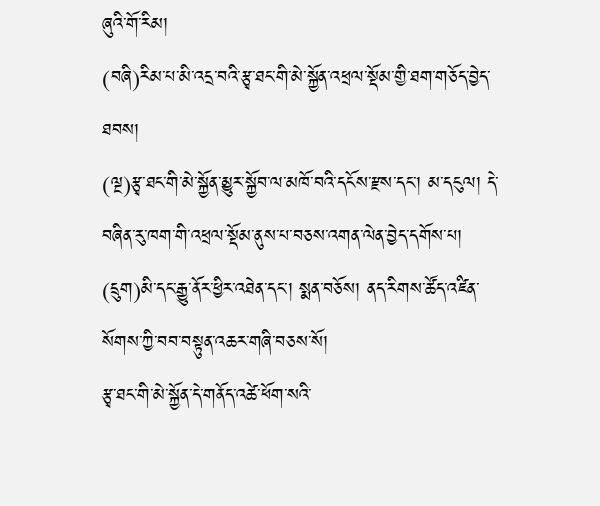ཞུའི་གོ་རིམ།
(བཞི)རིམ་པ་མི་འདྲ་བའི་རྩྭ་ཐང་གི་མེ་སྐྱོན་འཕྲལ་སྡོམ་གྱི་ཐག་གཅོད་བྱེད་ཐབས།
(ལྔ)རྩྭ་ཐང་གི་མེ་སྐྱོན་མྱུར་སྐྱོབ་ལ་མཁོ་བའི་དངོས་རྫས་དང་། མ་དངུལ། དེ་བཞིན་རུ་ཁག་གི་འཕྲལ་སྡོམ་ནུས་པ་བཅས་འགན་ལེན་བྱེད་དགོས་པ།
(དྲུག)མི་དང་རྒྱུ་ནོར་ཕྱིར་འཐེན་དང་། སྨན་བཅོས། ནད་རིགས་ཚོད་འཛིན་སོགས་ཀྱི་བབ་བསྟུན་འཆར་གཞི་བཅས་སོ།
རྩྭ་ཐང་གི་མེ་སྐྱོན་དེ་གནོད་འཚེ་ཕོག་སའི་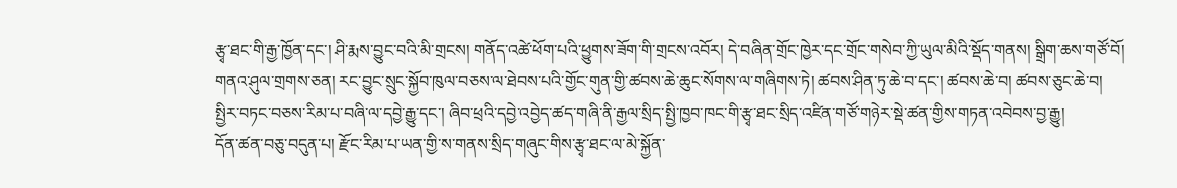རྩྭ་ཐང་གི་རྒྱ་ཁྱོན་དང་། ཤི་རྨས་བྱུང་བའི་མི་གྲངས། གནོད་འཚེ་ཕོག་པའི་ཕྱུགས་ཟོག་གི་གྲངས་འབོར། དེ་བཞིན་གྲོང་ཁྱེར་དང་གྲོང་གསེབ་ཀྱི་ཡུལ་མིའི་སྡོད་གནས། སྒྲིག་ཆས་གཙོ་བོ། གནའ་ཤུལ་གྲགས་ཅན། རང་བྱུང་སྲུང་སྐྱོབ་ཁུལ་བཅས་ལ་ཐེབས་པའི་གྱོང་གུན་གྱི་ཚབས་ཆེ་ཆུང་སོགས་ལ་གཞིགས་ཏེ། ཚབས་ཤིན་ཏུ་ཆེ་བ་དང་། ཚབས་ཆེ་བ། ཚབས་ཅུང་ཆེ་བ། སྤྱིར་བཏང་བཅས་རིམ་པ་བཞི་ལ་དབྱེ་རྒྱུ་དང་། ཞིབ་ཕྲའི་དབྱེ་འབྱེད་ཚད་གཞི་ནི་རྒྱལ་སྲིད་སྤྱི་ཁྱབ་ཁང་གི་རྩྭ་ཐང་སྲིད་འཛིན་གཙོ་གཉེར་སྡེ་ཚན་གྱིས་གཏན་འབེབས་བྱ་རྒྱུ།
དོན་ཚན་བཅུ་བདུན་པ། རྫོང་རིམ་པ་ཡན་གྱི་ས་གནས་སྲིད་གཞུང་གིས་རྩྭ་ཐང་ལ་མེ་སྐྱོན་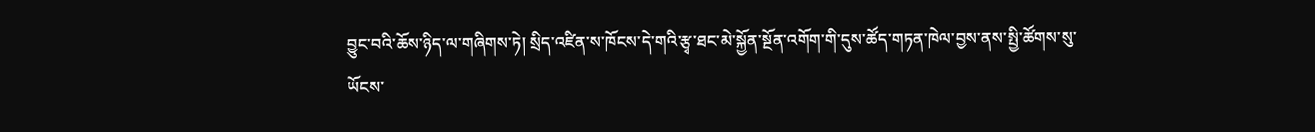བྱུང་བའི་ཆོས་ཉིད་ལ་གཞིགས་ཏེ། སྲིད་འཛིན་ས་ཁོངས་དེ་གའི་རྩྭ་ཐང་མེ་སྐྱོན་སྔོན་འགོག་གི་དུས་ཚོད་གཏན་ཁེལ་བྱས་ནས་སྤྱི་ཚོགས་སུ་ཡོངས་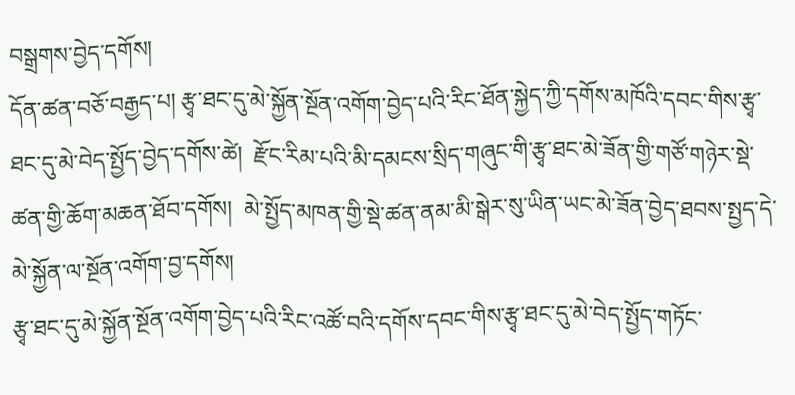བསྒྲགས་བྱེད་དགོས།
དོན་ཚན་བཅོ་བརྒྱད་པ། རྩྭ་ཐང་དུ་མེ་སྐྱོན་སྔོན་འགོག་བྱེད་པའི་རིང་ཐོན་སྐྱེད་ཀྱི་དགོས་མཁོའི་དབང་གིས་རྩྭ་ཐང་དུ་མེ་བེད་སྤྱོད་བྱེད་དགོས་ཚེ།  རྫོང་རིམ་པའི་མི་དམངས་སྲིད་གཞུང་གི་རྩྭ་ཐང་མེ་ཟོན་གྱི་གཙོ་གཉེར་སྡེ་ཚན་གྱི་ཆོག་མཆན་ཐོབ་དགོས།  མེ་སྤྱོད་མཁན་གྱི་སྡེ་ཚན་ནམ་མི་སྒེར་སུ་ཡིན་ཡང་མེ་ཟོན་བྱེད་ཐབས་སྤྱད་དེ་མེ་སྐྱོན་ལ་སྔོན་འགོག་བྱ་དགོས།
རྩྭ་ཐང་དུ་མེ་སྐྱོན་སྔོན་འགོག་བྱེད་པའི་རིང་འཚོ་བའི་དགོས་དབང་གིས་རྩྭ་ཐང་དུ་མེ་བེད་སྤྱོད་གཏོང་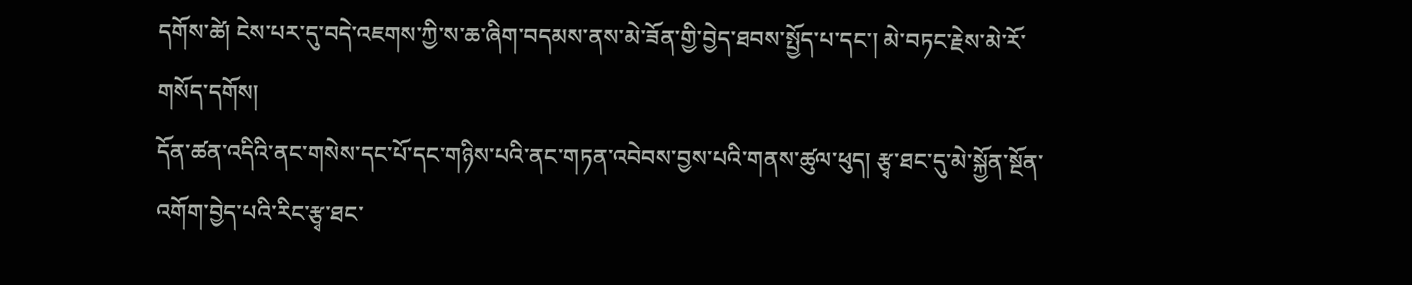དགོས་ཚེ། ངེས་པར་དུ་བདེ་འཇགས་ཀྱི་ས་ཆ་ཞིག་བདམས་ནས་མེ་ཟོན་གྱི་བྱེད་ཐབས་སྤྱོད་པ་དང་། མེ་བཏང་རྗེས་མེ་རོ་གསོད་དགོས།
དོན་ཚན་འདིའི་ནང་གསེས་དང་པོ་དང་གཉིས་པའི་ནང་གཏན་འབེབས་བྱས་པའི་གནས་ཚུལ་ཕུད། རྩྭ་ཐང་དུ་མེ་སྐྱོན་སྔོན་འགོག་བྱེད་པའི་རིང་རྩྭ་ཐང་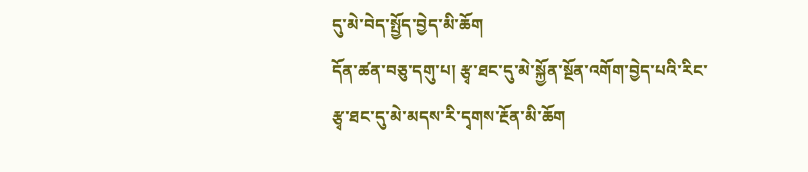དུ་མེ་བེད་སྤྱོད་བྱེད་མི་ཆོག
དོན་ཚན་བཅུ་དགུ་པ། རྩྭ་ཐང་དུ་མེ་སྐྱོན་སྔོན་འགོག་བྱེད་པའི་རིང་རྩྭ་ཐང་དུ་མེ་མདས་རི་དྭགས་རྔོན་མི་ཆོག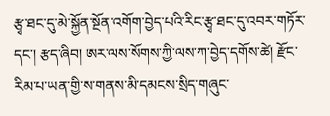རྩྭ་ཐང་དུ་མེ་སྐྱོན་སྔོན་འགོག་བྱེད་པའི་རིང་རྩྭ་ཐང་དུ་འབར་གཏོར་དང་། རྩད་ཞིབ། ཨར་ལས་སོགས་ཀྱི་ལས་ཀ་བྱེད་དགོས་ཚེ། རྫོང་རིམ་པ་ཡན་གྱི་ས་གནས་མི་དམངས་སྲིད་གཞུང་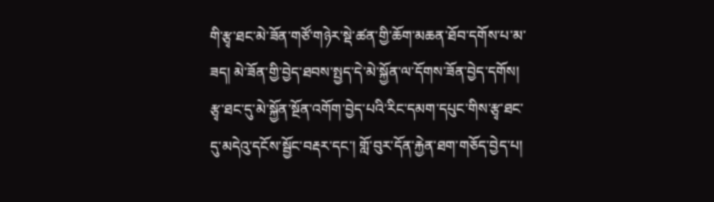གི་རྩྭ་ཐང་མེ་ཟོན་གཙོ་གཉེར་སྡེ་ཚན་གྱི་ཆོག་མཆན་ཐོབ་དགོས་པ་མ་ཟད། མེ་ཟོན་གྱི་བྱེད་ཐབས་སྤྱད་དེ་མེ་སྐྱོན་ལ་དོགས་ཟོན་བྱེད་དགོས།
རྩྭ་ཐང་དུ་མེ་སྐྱོན་སྔོན་འགོག་བྱེད་པའི་རིང་དམག་དཔུང་གིས་རྩྭ་ཐང་དུ་མདེའུ་དངོས་སྦྱོང་བརྡར་དང་། གློ་བུར་དོན་རྐྱེན་ཐག་གཅོད་བྱེད་པ།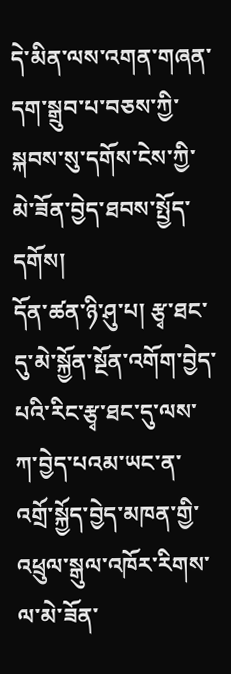དེ་མིན་ལས་འགན་གཞན་དག་སྒྲུབ་པ་བཅས་ཀྱི་སྐབས་སུ་དགོས་ངེས་ཀྱི་མེ་ཟོན་བྱེད་ཐབས་སྤྱོད་དགོས།
དོན་ཚན་ཉི་ཤུ་པ། རྩྭ་ཐང་དུ་མེ་སྐྱོན་སྔོན་འགོག་བྱེད་པའི་རིང་རྩྭ་ཐང་དུ་ལས་ཀ་བྱེད་པའམ་ཡང་ན་འགྲོ་སྐྱོད་བྱེད་མཁན་གྱི་འཕྲུལ་སྒུལ་འཁོར་རིགས་ལ་མེ་ཟོན་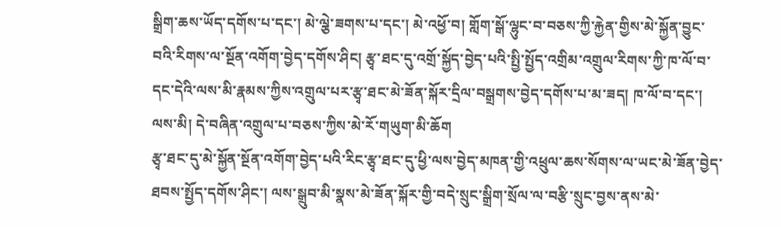སྒྲིག་ཆས་ཡོད་དགོས་པ་དང་། མེ་ལྕེ་ཟགས་པ་དང་། མེ་འཕྱོ་བ། གློག་སྒོ་ལྷུང་བ་བཅས་ཀྱི་རྐྱེན་གྱིས་མེ་སྐྱོན་བྱུང་བའི་རིགས་ལ་སྔོན་འགོག་བྱེད་དགོས་ཤིང། རྩྭ་ཐང་དུ་འགྲོ་སྐྱོད་བྱེད་པའི་སྤྱི་སྤྱོད་འགྲིམ་འགྲུལ་རིགས་ཀྱི་ཁ་ལོ་བ་དང་དེའི་ལས་མི་རྣམས་ཀྱིས་འགྲུལ་པར་རྩྭ་ཐང་མེ་ཟོན་སྐོར་དྲིལ་བསྒྲགས་བྱེད་དགོས་པ་མ་ཟད། ཁ་ལོ་བ་དང་། ལས་མི། དེ་བཞིན་འགྲུལ་པ་བཅས་ཀྱིས་མེ་རོ་གཡུག་མི་ཆོག
རྩྭ་ཐང་དུ་མེ་སྐྱོན་སྔོན་འགོག་བྱེད་པའི་རིང་རྩྭ་ཐང་དུ་ཕྱི་ལས་བྱེད་མཁན་གྱི་འཕྲུལ་ཆས་སོགས་ལ་ཡང་མེ་ཟོན་བྱེད་ཐབས་སྤྱོད་དགོས་ཤིང་། ལས་སྒྲུབ་མི་སྣས་མེ་ཟོན་སྐོར་གྱི་བདེ་སྲུང་སྒྲིག་སྲོལ་ལ་བརྩི་སྲུང་བྱས་ནས་མེ་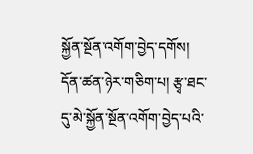སྐྱོན་སྔོན་འགོག་བྱེད་དགོས།
དོན་ཚན་ཉེར་གཅིག་པ། རྩྭ་ཐང་དུ་མེ་སྐྱོན་སྔོན་འགོག་བྱེད་པའི་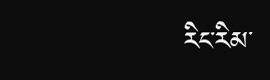རིང་རིམ་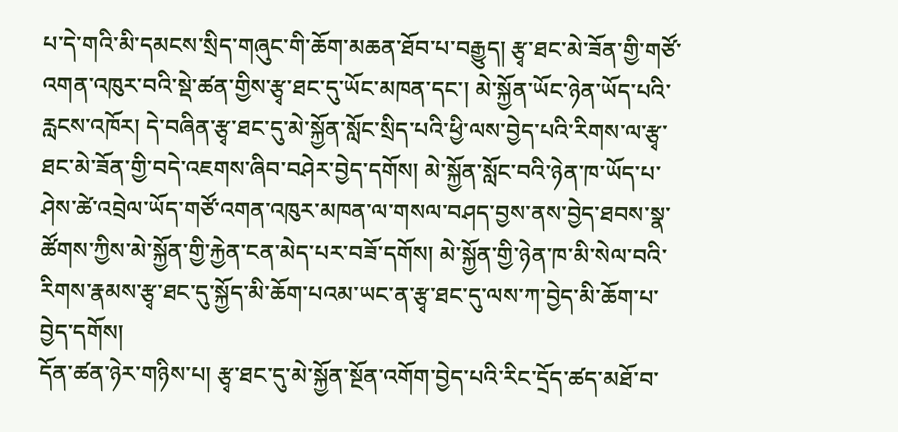པ་དེ་གའི་མི་དམངས་སྲིད་གཞུང་གི་ཆོག་མཆན་ཐོབ་པ་བརྒྱུད། རྩྭ་ཐང་མེ་ཟོན་གྱི་གཙོ་འགན་འཁུར་བའི་སྡེ་ཚན་གྱིས་རྩྭ་ཐང་དུ་ཡོང་མཁན་དང་། མེ་སྐྱོན་ཡོང་ཉེན་ཡོད་པའི་རླངས་འཁོར། དེ་བཞིན་རྩྭ་ཐང་དུ་མེ་སྐྱོན་སློང་སྲིད་པའི་ཕྱི་ལས་བྱེད་པའི་རིགས་ལ་རྩྭ་ཐང་མེ་ཟོན་གྱི་བདེ་འཇགས་ཞིབ་བཤེར་བྱེད་དགོས། མེ་སྐྱོན་སློང་བའི་ཉེན་ཁ་ཡོད་པ་ཤེས་ཚེ་འབྲེལ་ཡོད་གཙོ་འགན་འཁུར་མཁན་ལ་གསལ་བཤད་བྱས་ནས་བྱེད་ཐབས་སྣ་ཚོགས་ཀྱིས་མེ་སྐྱོན་གྱི་རྐྱེན་ངན་མེད་པར་བཟོ་དགོས། མེ་སྐྱོན་གྱི་ཉེན་ཁ་མི་སེལ་བའི་རིགས་རྣམས་རྩྭ་ཐང་དུ་སྐྱོད་མི་ཆོག་པའམ་ཡང་ན་རྩྭ་ཐང་དུ་ལས་ཀ་བྱེད་མི་ཆོག་པ་བྱེད་དགོས།
དོན་ཚན་ཉེར་གཉིས་པ། རྩྭ་ཐང་དུ་མེ་སྐྱོན་སྔོན་འགོག་བྱེད་པའི་རིང་དྲོད་ཚད་མཐོ་བ་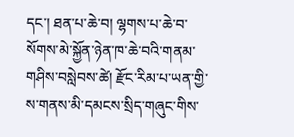དང་། ཐན་པ་ཆེ་བ། ལྷགས་པ་ཆེ་བ་སོགས་མེ་སྐྱོན་ཉེན་ཁ་ཆེ་བའི་གནམ་གཤིས་བསླེབས་ཚེ། རྫོང་རིམ་པ་ཡན་གྱི་ས་གནས་མི་དམངས་སྲིད་གཞུང་གིས་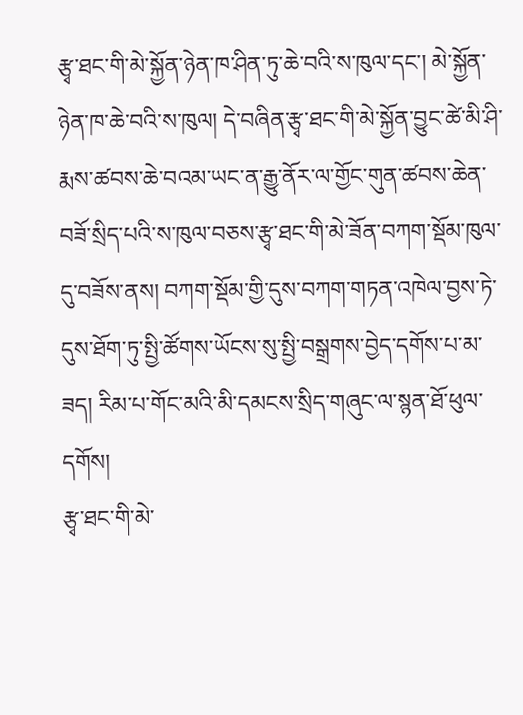རྩྭ་ཐང་གི་མེ་སྐྱོན་ཉེན་ཁ་ཤིན་ཏུ་ཆེ་བའི་ས་ཁུལ་དང་། མེ་སྐྱོན་ཉེན་ཁ་ཆེ་བའི་ས་ཁུལ། དེ་བཞིན་རྩྭ་ཐང་གི་མེ་སྐྱོན་བྱུང་ཚེ་མི་ཤི་རྨས་ཚབས་ཆེ་བའམ་ཡང་ན་རྒྱུ་ནོར་ལ་གྱོང་གུན་ཚབས་ཆེན་བཟོ་སྲིད་པའི་ས་ཁུལ་བཅས་རྩྭ་ཐང་གི་མེ་ཟོན་བཀག་སྡོམ་ཁུལ་དུ་བཟོས་ནས། བཀག་སྡོམ་གྱི་དུས་བཀག་གཏན་འཁེལ་བྱས་ཏེ་དུས་ཐོག་ཏུ་སྤྱི་ཚོགས་ཡོངས་སུ་སྤྱི་བསྒྲགས་བྱེད་དགོས་པ་མ་ཟད། རིམ་པ་གོང་མའི་མི་དམངས་སྲིད་གཞུང་ལ་སྙན་ཐོ་ཕུལ་དགོས།
རྩྭ་ཐང་གི་མེ་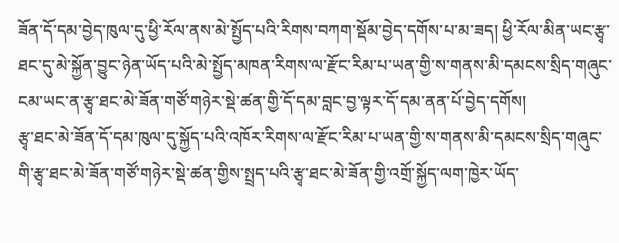ཟོན་དོ་དམ་བྱེད་ཁུལ་དུ་ཕྱི་རོལ་ནས་མེ་སྤྱོད་པའི་རིགས་བཀག་སྡོམ་བྱེད་དགོས་པ་མ་ཟད། ཕྱི་རོལ་མིན་ཡང་རྩྭ་ཐང་དུ་མེ་སྐྱོན་བྱུང་ཉེན་ཡོད་པའི་མེ་སྤྱོད་མཁན་རིགས་ལ་རྫོང་རིམ་པ་ཡན་གྱི་ས་གནས་མི་དམངས་སྲིད་གཞུང་ངམ་ཡང་ན་རྩྭ་ཐང་མེ་ཟོན་གཙོ་གཉེར་སྡེ་ཚན་གྱི་དོ་དམ་བླང་བྱ་ལྟར་དོ་དམ་ནན་པོ་བྱེད་དགོས།
རྩྭ་ཐང་མེ་ཟོན་དོ་དམ་ཁུལ་དུ་སྐྱོད་པའི་འཁོར་རིགས་ལ་རྫོང་རིམ་པ་ཡན་གྱི་ས་གནས་མི་དམངས་སྲིད་གཞུང་གི་རྩྭ་ཐང་མེ་ཟོན་གཙོ་གཉེར་སྡེ་ཚན་གྱིས་སྤྲད་པའི་རྩྭ་ཐང་མེ་ཟོན་གྱི་འགྲོ་སྐྱོད་ལག་ཁྱེར་ཡོད་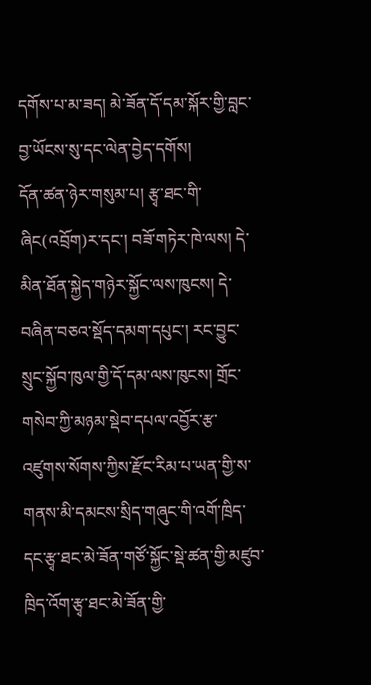དགོས་པ་མ་ཟད། མེ་ཟོན་དོ་དམ་སྐོར་གྱི་བླང་བྱ་ཡོངས་སུ་དང་ལེན་བྱེད་དགོས།
དོན་ཚན་ཉེར་གསུམ་པ། རྩྭ་ཐང་གི་ཞིང(འབྲོག)ར་དང་། བཟོ་གཏེར་ཁེ་ལས། དེ་མིན་ཐོན་སྐྱེད་གཉེར་སྐྱོང་ལས་ཁུངས། དེ་བཞིན་བཅའ་སྡོད་དམག་དཔུང་། རང་བྱུང་སྲུང་སྐྱོབ་ཁུལ་གྱི་དོ་དམ་ལས་ཁུངས། གྲོང་གསེབ་ཀྱི་མཉམ་སྡེབ་དཔལ་འབྱོར་རྩ་འཛུགས་སོགས་ཀྱིས་རྫོང་རིམ་པ་ཡན་གྱི་ས་གནས་མི་དམངས་སྲིད་གཞུང་གི་འགོ་ཁྲིད་དང་རྩྭ་ཐང་མེ་ཟོན་གཙོ་སྐྱོང་སྡེ་ཚན་གྱི་མཛུབ་ཁྲིད་འོག་རྩྭ་ཐང་མེ་ཟོན་གྱི་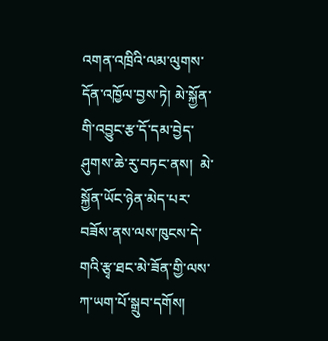འགན་འཁྲིའི་ལམ་ལུགས་དོན་འཁྱོལ་བྱས་ཏེ། མེ་སྐྱོན་གི་འབྱུང་རྩ་དོ་དམ་བྱེད་ཤུགས་ཆེ་རུ་བཏང་ནས།  མེ་སྐྱོན་ཡོང་ཉེན་མེད་པར་བཟོས་ནས་ལས་ཁུངས་དེ་གའི་རྩྭ་ཐང་མེ་ཟོན་གྱི་ལས་ཀ་ཡག་པོ་སྒྲུབ་དགོས།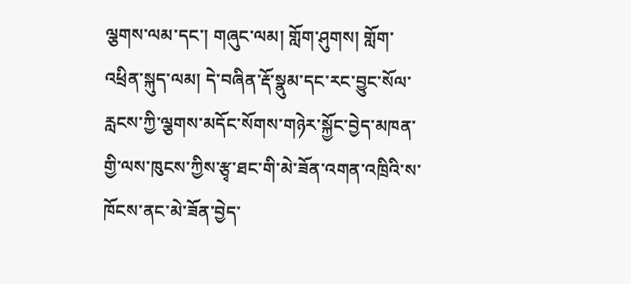ལྕགས་ལམ་དང་། གཞུང་ལམ། གློག་ཤུགས། གློག་འཕྲིན་སྐུད་ལམ། དེ་བཞིན་རྡོ་སྣུམ་དང་རང་བྱུང་སོལ་རླངས་ཀྱི་ལྕགས་མདོང་སོགས་གཉེར་སྐྱོང་བྱེད་མཁན་གྱི་ལས་ཁུངས་ཀྱིས་རྩྭ་ཐང་གི་མེ་ཟོན་འགན་འཁྲིའི་ས་ཁོངས་ནང་མེ་ཟོན་བྱེད་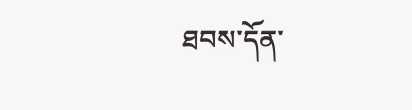ཐབས་དོན་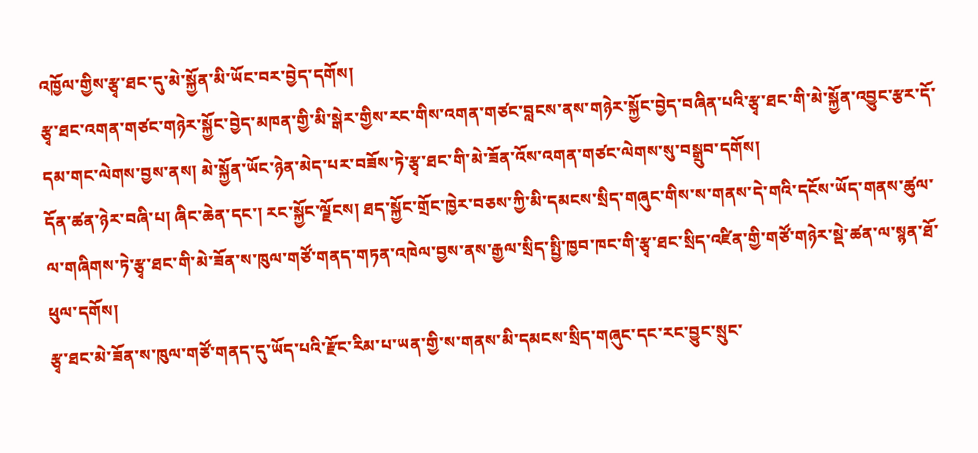འཁྱོལ་གྱིས་རྩྭ་ཐང་དུ་མེ་སྐྱོན་མི་ཡོང་བར་བྱེད་དགོས།
རྩྭ་ཐང་འགན་གཙང་གཉེར་སྐྱོང་བྱེད་མཁན་གྱི་མི་སྒེར་གྱིས་རང་གིས་འགན་གཙང་བླངས་ནས་གཉེར་སྐྱོང་བྱེད་བཞིན་པའི་རྩྭ་ཐང་གི་མེ་སྐྱོན་འབྱུང་རྩར་དོ་དམ་གང་ལེགས་བྱས་ནས། མེ་སྐྱོན་ཡོང་ཉེན་མེད་པར་བཟོས་ཏེ་རྩྭ་ཐང་གི་མེ་ཟོན་འོས་འགན་གཙང་ལེགས་སུ་བསྒྲུབ་དགོས།
དོན་ཚན་ཉེར་བཞི་པ། ཞིང་ཆེན་དང་། རང་སྐྱོང་ལྗོངས། ཐད་སྐྱོང་གྲོང་ཁྱེར་བཅས་ཀྱི་མི་དམངས་སྲིད་གཞུང་གིས་ས་གནས་དེ་གའི་དངོས་ཡོད་གནས་ཚུལ་ལ་གཞིགས་ཏེ་རྩྭ་ཐང་གི་མེ་ཟོན་ས་ཁུལ་གཙོ་གནད་གཏན་འཁེལ་བྱས་ནས་རྒྱལ་སྲིད་སྤྱི་ཁྱབ་ཁང་གི་རྩྭ་ཐང་སྲིད་འཛིན་གྱི་གཙོ་གཉེར་སྡེ་ཚན་ལ་སྙན་ཐོ་ཕུལ་དགོས།
རྩྭ་ཐང་མེ་ཟོན་ས་ཁུལ་གཙོ་གནད་དུ་ཡོད་པའི་རྫོང་རིམ་པ་ཡན་གྱི་ས་གནས་མི་དམངས་སྲིད་གཞུང་དང་རང་བྱུང་སྲུང་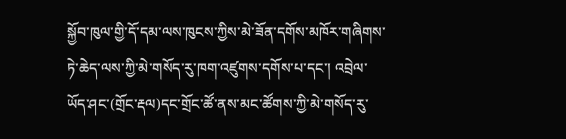སྐྱོབ་ཁུལ་གྱི་དོ་དམ་ལས་ཁུངས་ཀྱིས་མེ་ཟོན་དགོས་མཁོར་གཞིགས་ཏེ་ཆེད་ལས་ཀྱི་མེ་གསོད་རུ་ཁག་འཛུགས་དགོས་པ་དང་། འབྲེལ་ཡོད་ཤང་(གྲོང་རྡལ)དང་གྲོང་ཚོ་ནས་མང་ཚོགས་ཀྱི་མེ་གསོད་རུ་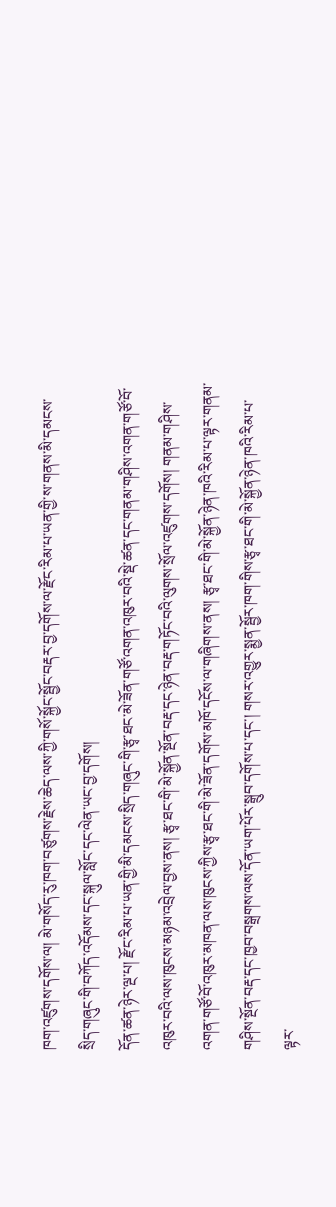ཁག་འཛུགས་དགོས་ལ། མེ་གསོད་རུ་ཁག་བཙུགས་རྗེས་ཆེད་ལས་ཀྱི་གསོ་སྐྱོང་སྦྱོང་བརྡར་བྱ་དགོས་ལ་རྫོང་རིམ་པ་ཡན་གྱི་ས་གནས་མི་དམངས་སྲིད་གཞུང་གི་བཀོད་འདོམས་དང་སྐུལ་སློང་དང་ལེན་ཡང་བྱ་དགོས།
དོན་ཚན་ཉེར་ལྔ་པ། རྫོང་རིམ་པ་ཡན་གྱི་མི་དམངས་སྲིད་གཞུང་གི་རྩྭ་ཐང་མེ་ཟོན་གཙོ་འགན་འཁུར་བའི་སྡེ་ཚན་དང་གནམ་གཤིས་འགན་གཙོ་བོ་འཁུར་བའི་ལས་ཁུངས་མཉམ་འབྲེལ་བྱས་ནས། རྩྭ་ཐང་གི་མེ་སྐྱོན་སྔོན་བརྡ་དང་ཉེན་བརྡ་གཏོང་བའི་ལུགས་སྲོལ་འཛུགས་དགོས། གནམ་གཤིས་འགན་གཙོ་བོ་འཁུར་མཁན་ལས་ཁུངས་ཀྱིས་རྩྭ་ཐང་གི་མེ་ཟོན་དགོས་མཁོ་དངོས་ལ་གཞིགས་ནས། རྩྭ་ཐང་གི་མེ་སྐྱོན་ཉེན་ཁའི་རིམ་པ་ལྟར་གནམ་གཤིས་སྔོན་བརྡ་དང་ཁྱབ་བསྒྲགས་ལས་དོན་ཡག་པོར་སྒྲུབ་དགོས་པ་དང་། གསར་འགྱུར་སྨྱན་སྦྱོར་ཁག་གིས་རྩྭ་ཐང་གི་མེ་སྐྱོན་ཉེན་ཁའི་རིམ་པ་ལྟར་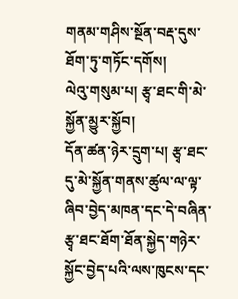གནམ་གཤིས་སྔོན་བརྡ་དུས་ཐོག་ཏུ་གཏོང་དགོས།
ལེའུ་གསུམ་པ། རྩྭ་ཐང་གི་མེ་སྐྱོན་མྱུར་སྐྱོབ།
དོན་ཚན་ཉེར་དྲུག་པ། རྩྭ་ཐང་དུ་མེ་སྐྱོན་གནས་ཚུལ་ལ་ལྟ་ཞིབ་བྱེད་མཁན་དང་དེ་བཞིན་རྩྭ་ཐང་ཐོག་ཐོན་སྐྱེད་གཉེར་སྐྱོང་བྱེད་པའི་ལས་ཁུངས་དང་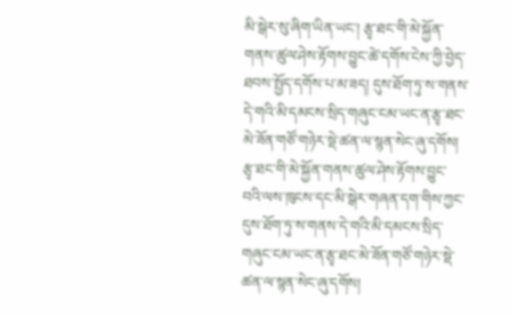མི་སྒེར་སུ་ཞིག་ཡིན་ཡང་། རྩྭ་ཐང་གི་མེ་སྐྱོན་གནས་ཚུལ་ཤེས་རྟོགས་བྱུང་ཚེ་དགོས་ངེས་ཀྱི་བྱེད་ཐབས་སྤྱོད་དགོས་པ་མ་ཟད། དུས་ཐོག་ཏུ་ས་གནས་དེ་གའི་མི་དམངས་སྲིད་གཞུང་ངམ་ཡང་ན་རྩྭ་ཐང་མེ་ཟོན་གཙོ་གཉེར་སྡེ་ཚན་ལ་སྙན་སེང་ཞུ་དགོས། རྩྭ་ཐང་གི་མེ་སྐྱོན་གནས་ཚུལ་ཤེས་རྟོགས་བྱུང་བའི་ལས་ཁུངས་དང་མི་སྒེར་གཞན་དག་གིས་ཀྱང་དུས་ཐོག་ཏུ་ས་གནས་དེ་གའི་མི་དམངས་སྲིད་གཞུང་ངམ་ཡང་ན་རྩྭ་ཐང་མེ་ཟོན་གཙོ་གཉེར་སྡེ་ཚན་ལ་སྙན་སེང་ཞུ་དགོས།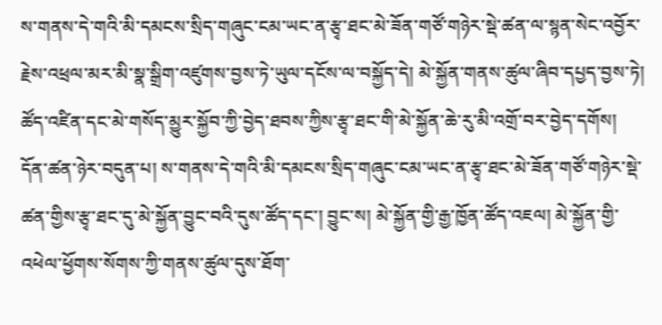ས་གནས་དེ་གའི་མི་དམངས་སྲིད་གཞུང་ངམ་ཡང་ན་རྩྭ་ཐང་མེ་ཟོན་གཙོ་གཉེར་སྡེ་ཚན་ལ་སྙན་སེང་འབྱོར་རྗེས་འཕྲལ་མར་མི་སྣ་སྒྲིག་འཛུགས་བྱས་ཏེ་ཡུལ་དངོས་ལ་བསྐྱོད་དེ། མེ་སྐྱོན་གནས་ཚུལ་ཞིབ་དཔྱད་བྱས་ཏེ། ཚོད་འཛིན་དང་མེ་གསོད་མྱུར་སྐྱོབ་ཀྱི་བྱེད་ཐབས་ཀྱིས་རྩྭ་ཐང་གི་མེ་སྐྱོན་ཆེ་རུ་མི་འགྲོ་བར་བྱེད་དགོས།
དོན་ཚན་ཉེར་བདུན་པ། ས་གནས་དེ་གའི་མི་དམངས་སྲིད་གཞུང་ངམ་ཡང་ན་རྩྭ་ཐང་མེ་ཟོན་གཙོ་གཉེར་སྡེ་ཚན་གྱིས་རྩྭ་ཐང་དུ་མེ་སྐྱོན་བྱུང་བའི་དུས་ཚོད་དང་། བྱུང་ས། མེ་སྐྱོན་གྱི་རྒྱ་ཁྱོན་ཚོད་འཇལ། མེ་སྐྱོན་གྱི་འཕེལ་ཕྱོགས་སོགས་ཀྱི་གནས་ཚུལ་དུས་ཐོག་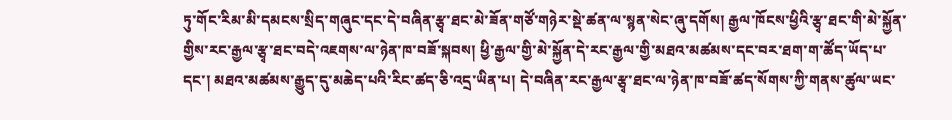ཏུ་གོང་རིམ་མི་དམངས་སྲིད་གཞུང་དང་དེ་བཞིན་རྩྭ་ཐང་མེ་ཟོན་གཙོ་གཉེར་སྡེ་ཚན་ལ་སྙན་སེང་ཞུ་དགོས། རྒྱལ་ཁོངས་ཕྱིའི་རྩྭ་ཐང་གི་མེ་སྐྱོན་གྱིས་རང་རྒྱལ་རྩྭ་ཐང་བདེ་འཇགས་ལ་ཉེན་ཁ་བཟོ་སྐབས། ཕྱི་རྒྱལ་གྱི་མེ་སྐྱོན་དེ་རང་རྒྱལ་གྱི་མཐའ་མཚམས་དང་བར་ཐག་ག་ཚོད་ཡོད་པ་དང་། མཐའ་མཚམས་རྒྱུད་དུ་མཆེད་པའི་རིང་ཚད་ཅི་འདྲ་ཡིན་པ། དེ་བཞིན་རང་རྒྱལ་རྩྭ་ཐང་ལ་ཉེན་ཁ་བཟོ་ཚད་སོགས་ཀྱི་གནས་ཚུལ་ཡང་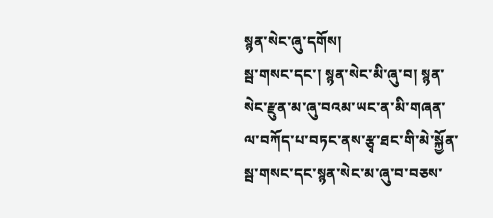སྙན་སེང་ཞུ་དགོས།
སྦ་གསང་དང་། སྙན་སེང་མི་ཞུ་བ། སྙན་སེང་རྫུན་མ་ཞུ་བའམ་ཡང་ན་མི་གཞན་ལ་བཀོད་པ་བཏང་ནས་རྩྭ་ཐང་གི་མེ་སྐྱོན་སྦ་གསང་དང་སྙན་སེང་མ་ཞུ་བ་བཅས་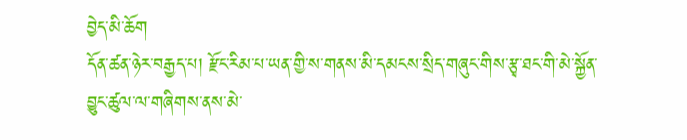བྱེད་མི་ཆོག
དོན་ཚན་ཉེར་བརྒྱད་པ། རྫོང་རིམ་པ་ཡན་གྱི་ས་གནས་མི་དམངས་སྲིད་གཞུང་གིས་རྩྭ་ཐང་གི་མེ་སྐྱོན་བྱུང་ཚུལ་ལ་གཞིགས་ནས་མེ་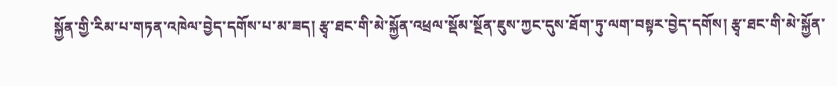སྐྱོན་གྱི་རིམ་པ་གཏན་འཁེལ་བྱེད་དགོས་པ་མ་ཟད། རྩྭ་ཐང་གི་མེ་སྐྱོན་འཕྲལ་སྡོམ་སྔོན་ཇུས་ཀྱང་དུས་ཐོག་ཏུ་ལག་བསྟར་བྱེད་དགོས། རྩྭ་ཐང་གི་མེ་སྐྱོན་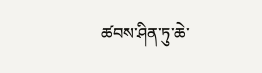ཚབས་ཤིན་ཏུ་ཆེ་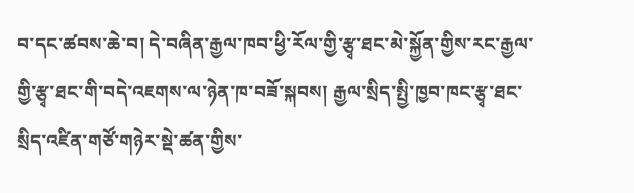བ་དང་ཚབས་ཆེ་བ། དེ་བཞིན་རྒྱལ་ཁབ་ཕྱི་རོལ་གྱི་རྩྭ་ཐང་མེ་སྐྱོན་གྱིས་རང་རྒྱལ་གྱི་རྩྭ་ཐང་གི་བདེ་འཇགས་ལ་ཉེན་ཁ་བཟོ་སྐབས། རྒྱལ་སྲིད་སྤྱི་ཁྱབ་ཁང་རྩྭ་ཐང་སྲིད་འཛིན་གཙོ་གཉེར་སྡེ་ཚན་གྱིས་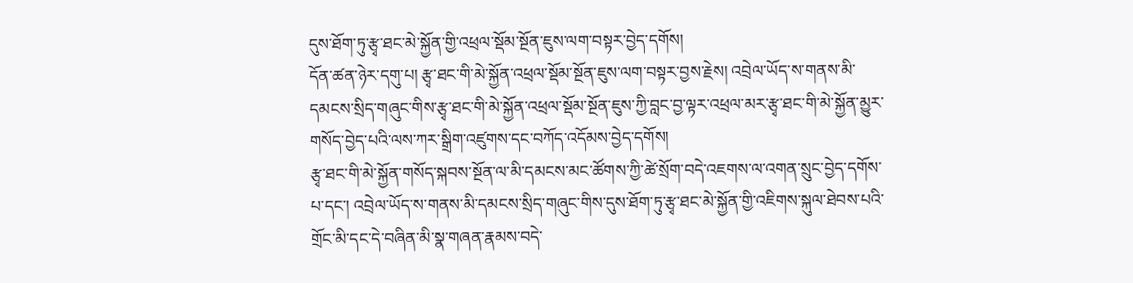དུས་ཐོག་ཏུ་རྩྭ་ཐང་མེ་སྐྱོན་གྱི་འཕྲལ་སྡོམ་སྔོན་ཇུས་ལག་བསྟར་བྱེད་དགོས།
དོན་ཚན་ཉེར་དགུ་པ། རྩྭ་ཐང་གི་མེ་སྐྱོན་འཕྲལ་སྡོམ་སྔོན་ཇུས་ལག་བསྟར་བྱས་རྗེས། འབྲེལ་ཡོད་ས་གནས་མི་དམངས་སྲིད་གཞུང་གིས་རྩྭ་ཐང་གི་མེ་སྐྱོན་འཕྲལ་སྡོམ་སྔོན་ཇུས་ཀྱི་བླང་བྱ་ལྟར་འཕྲལ་མར་རྩྭ་ཐང་གི་མེ་སྐྱོན་མྱུར་གསོད་བྱེད་པའི་ལས་ཀར་སྒྲིག་འཛུགས་དང་བཀོད་འདོམས་བྱེད་དགོས།
རྩྭ་ཐང་གི་མེ་སྐྱོན་གསོད་སྐབས་སྔོན་ལ་མི་དམངས་མང་ཚོགས་ཀྱི་ཚེ་སྲོག་བདེ་འཇགས་ལ་འགན་སྲུང་བྱེད་དགོས་པ་དང་། འབྲེལ་ཡོད་ས་གནས་མི་དམངས་སྲིད་གཞུང་གིས་དུས་ཐོག་ཏུ་རྩྭ་ཐང་མེ་སྐྱོན་གྱི་འཇིགས་སྐུལ་ཐེབས་པའི་གྲོང་མི་དང་དེ་བཞིན་མི་སྣ་གཞན་རྣམས་བདེ་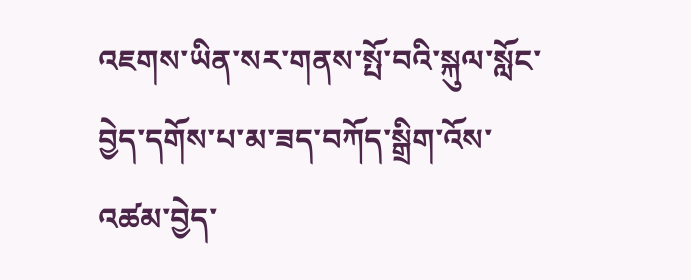འཇགས་ཡིན་སར་གནས་སྤོ་བའི་སྐུལ་སློང་བྱེད་དགོས་པ་མ་ཟད་བཀོད་སྒྲིག་འོས་འཚམ་བྱེད་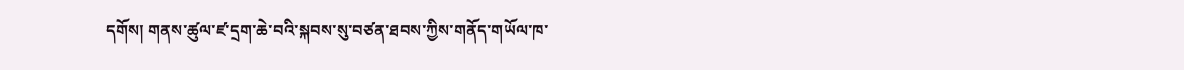དགོས། གནས་ཚུལ་ཛ་དྲག་ཆེ་བའི་སྐབས་སུ་བཙན་ཐབས་ཀྱིས་གནོད་གཡོལ་ཁ་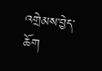འགྲེམས་བྱེད་ཆོག